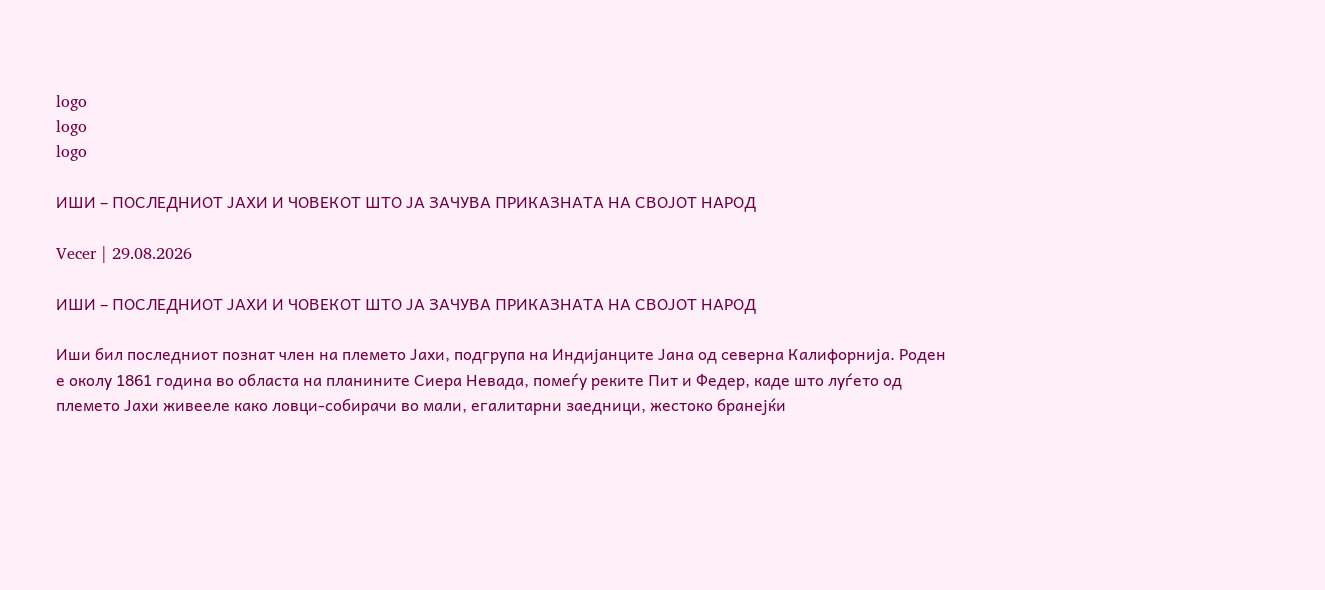logo
logo
logo

ИШИ – ПОСЛЕДНИОТ ЈАХИ И ЧОВЕКОТ ШТО ЈА ЗАЧУВА ПРИКАЗНАТА НА СВОЈОТ НАРОД

Vecer | 29.08.2026

ИШИ – ПОСЛЕДНИОТ ЈАХИ И ЧОВЕКОТ ШТО ЈА ЗАЧУВА ПРИКАЗНАТА НА СВОЈОТ НАРОД

Иши бил последниот познат член на племето Јахи, подгрупа на Индијанците Јана од северна Калифорнија. Роден е околу 1861 година во областа на планините Сиера Невада, помеѓу реките Пит и Федер, каде што луѓето од племето Јахи живееле како ловци-собирачи во мали, егалитарни заедници, жестоко бранејќи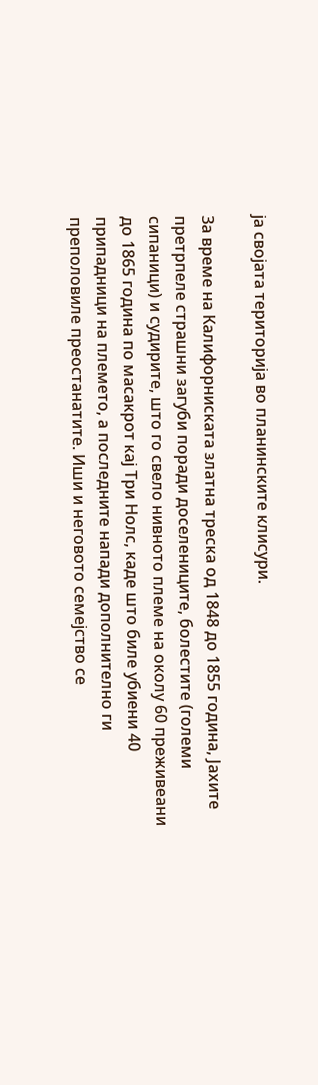ја својата територија во планинските клисури.

За време на Калифорниската златна треска од 1848 до 1855 година, Јахите претрпеле страшни загуби поради доселениците, болестите (големи сипаници) и судирите, што го свело нивното племе на околу 60 преживеани до 1865 година по масакрот кај Три Нолс, каде што биле убиени 40 припадници на племето, а последните напади дополнително ги преполовиле преостанатите. Иши и неговото семејство се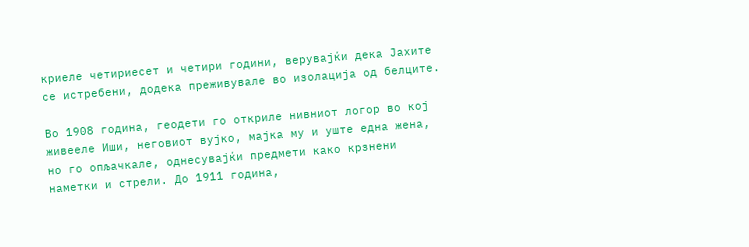криеле четириесет и четири години, верувајќи дека Јахите се истребени, додека преживувале во изолација од белците.

Во 1908 година, геодети го откриле нивниот логор во кој живееле Иши, неговиот вујко, мајка му и уште една жена, но го опљачкале, однесувајќи предмети како крзнени наметки и стрели. До 1911 година,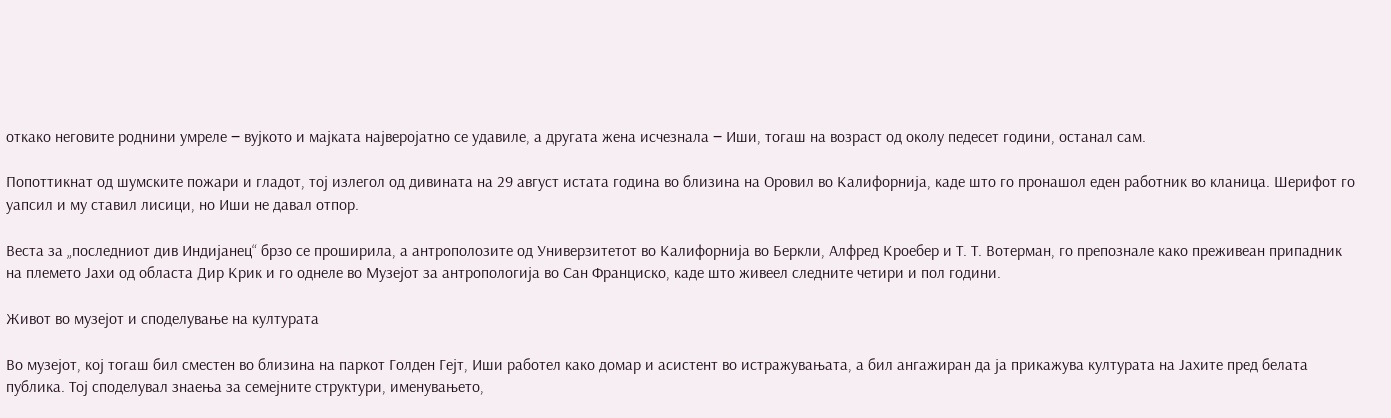откако неговите роднини умреле ‒ вујкото и мајката најверојатно се удавиле, а другата жена исчезнала ‒ Иши, тогаш на возраст од околу педесет години, останал сам.

Попоттикнат од шумските пожари и гладот, тој излегол од дивината на 29 август истата година во близина на Оровил во Калифорнија, каде што го пронашол еден работник во кланица. Шерифот го уапсил и му ставил лисици, но Иши не давал отпор.

Веста за „последниот див Индијанец“ брзо се проширила, а антрополозите од Универзитетот во Калифорнија во Беркли, Алфред Кроебер и Т. Т. Вотерман, го препознале како преживеан припадник на племето Јахи од областа Дир Крик и го однеле во Музејот за антропологија во Сан Франциско, каде што живеел следните четири и пол години.

Живот во музејот и споделување на културата

Во музејот, кој тогаш бил сместен во близина на паркот Голден Гејт, Иши работел како домар и асистент во истражувањата, а бил ангажиран да ја прикажува културата на Јахите пред белата публика. Тој споделувал знаења за семејните структури, именувањето,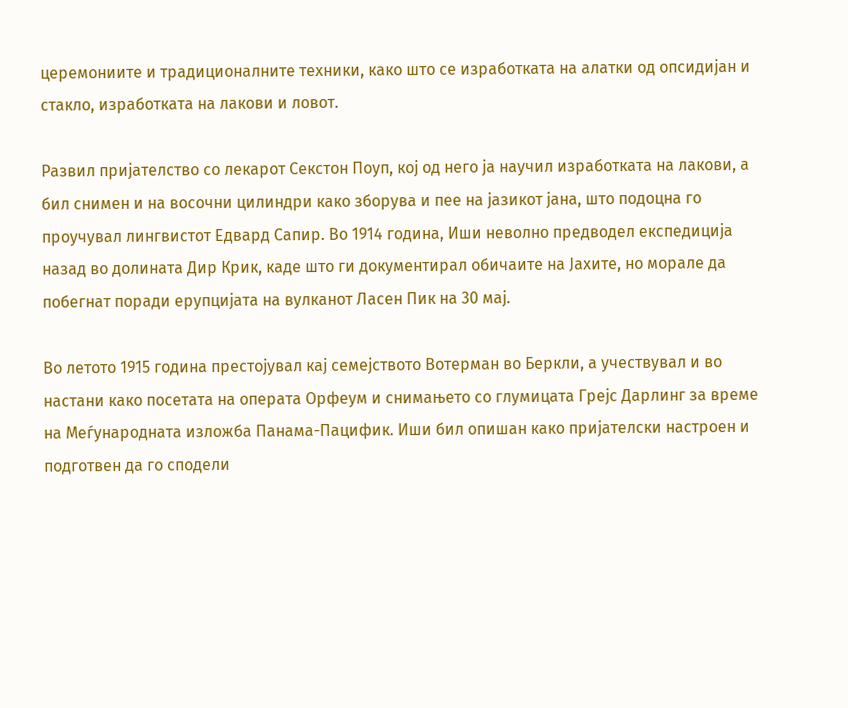церемониите и традиционалните техники, како што се изработката на алатки од опсидијан и стакло, изработката на лакови и ловот.

Развил пријателство со лекарот Секстон Поуп, кој од него ја научил изработката на лакови, а бил снимен и на восочни цилиндри како зборува и пее на јазикот јана, што подоцна го проучувал лингвистот Едвард Сапир. Во 1914 година, Иши неволно предводел експедиција назад во долината Дир Крик, каде што ги документирал обичаите на Јахите, но морале да побегнат поради ерупцијата на вулканот Ласен Пик на 30 мај.

Во летото 1915 година престојувал кај семејството Вотерман во Беркли, а учествувал и во настани како посетата на операта Орфеум и снимањето со глумицата Грејс Дарлинг за време на Меѓународната изложба Панама-Пацифик. Иши бил опишан како пријателски настроен и подготвен да го сподели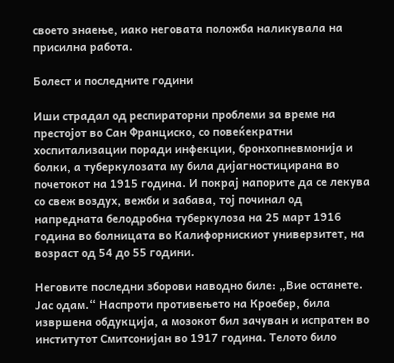своето знаење, иако неговата положба наликувала на присилна работа.

Болест и последните години

Иши страдал од респираторни проблеми за време на престојот во Сан Франциско, со повеќекратни хоспитализации поради инфекции, бронхопневмонија и болки, а туберкулозата му била дијагностицирана во почетокот на 1915 година. И покрај напорите да се лекува со свеж воздух, вежби и забава, тој починал од напредната белодробна туберкулоза на 25 март 1916 година во болницата во Калифорнискиот универзитет, на возраст од 54 до 55 години.

Неговите последни зборови наводно биле: „Вие останете. Јас одам.“ Наспроти противењето на Кроебер, била извршена обдукција, а мозокот бил зачуван и испратен во институтот Смитсонијан во 1917 година. Телото било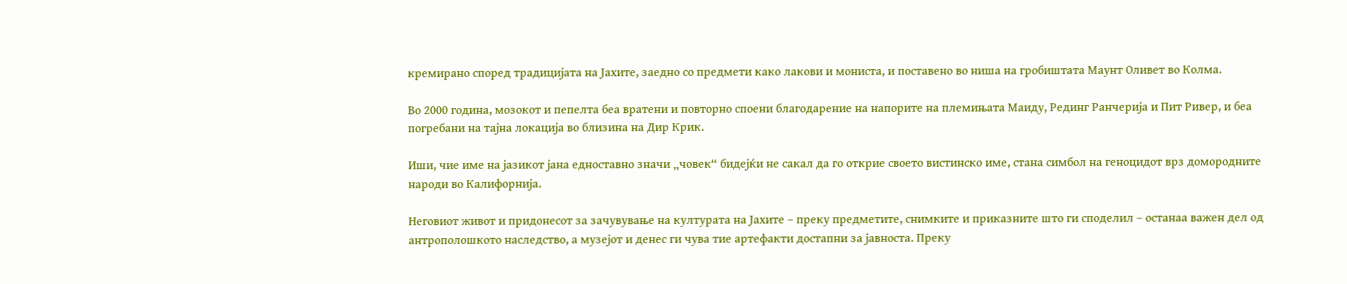кремирано според традицијата на Јахите, заедно со предмети како лакови и мониста, и поставено во ниша на гробиштата Маунт Оливет во Колма.

Во 2000 година, мозокот и пепелта беа вратени и повторно споени благодарение на напорите на племињата Маиду, Рединг Ранчерија и Пит Ривер, и беа погребани на тајна локација во близина на Дир Крик.

Иши, чие име на јазикот јана едноставно значи „човек“ бидејќи не сакал да го открие своето вистинско име, стана симбол на геноцидот врз домородните народи во Калифорнија.

Неговиот живот и придонесот за зачувување на културата на Јахите ‒ преку предметите, снимките и приказните што ги споделил ‒ останаа важен дел од антрополошкото наследство, а музејот и денес ги чува тие артефакти достапни за јавноста. Преку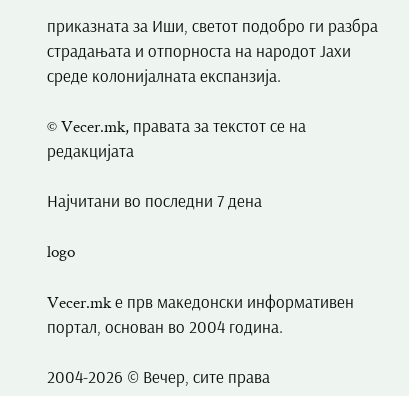приказната за Иши, светот подобро ги разбра страдањата и отпорноста на народот Јахи среде колонијалната експанзија.

© Vecer.mk, правата за текстот се на редакцијата

Најчитани во последни 7 дена

logo

Vecer.mk е прв македонски информативен портал, основан во 2004 година.

2004-2026 © Вечер, сите права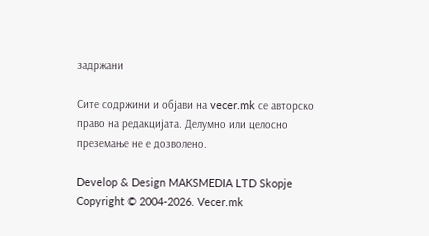задржани

Сите содржини и објави на vecer.mk се авторско право на редакцијата. Делумно или целосно преземање не е дозволено.

Develop & Design MAKSMEDIA LTD Skopje Copyright © 2004-2026. Vecer.mk